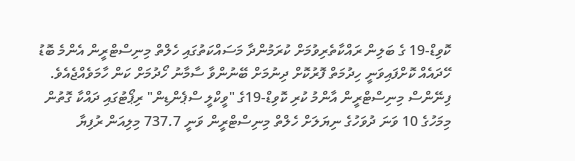ކޮވިޑް-19 ގެ ބަލިން ރައްކާތެރިވުމަށް ކުރަމުންދާ މަސައްކަތުގައި ހެލްތް މިނިސްޓްރީން އެންމެ ބޮޑު ހޭދައެއް ކޮށްފައިވަނީ ހިދުމަތް ފޮރުކޮށް ދިނުމަށް ބޭނުންވާ ސާމާނު ހޯދުމަށް ކަން ހާމަވެއްޖެއެވެ.
ފިނޭންސް މިނިސްޓްރީން އާންމު ކުރި ކޮވިޑް-19ގެ "ވީކްލީ ސްޕެންޑިން" ރިޕޯޓުގައި ދައްކާ ގޮތުން މިމަހުގެ 10 ވަނަ ދުވަހުގެ ނިޔަލަށް ހެލްތް މިނިސްޓްރީން ވަނީ 737.7 މިލިއަން ރުފިޔާ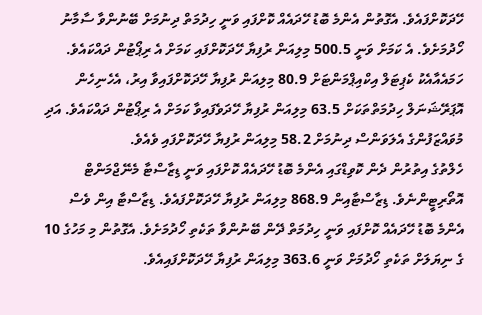ހޭދަކޮށްފައެވެ. އެގޮތުން އެންމެ ބޮޑު ހޭދައެއް ކޮށްފައި ވަނީ ހިދުމަތް ދިނުމަށް ބޭނުންވާ ސާމާނު ހޯދުމަށެވެ. އެ ކަމަށް ވަނީ 500.5 މިލިއަން ރުފިޔާ ހޭދަކޮށްފައި ކަމަށް އެ ރިޕޯޓުން ދައްކައެވެ.
ހަމައެއާއެކު ކެޕިޓަލް އިކްއިޕްމަންޓަށް 80.9 މިލިއަން ރުފިޔާ ހޭދަކޮށްފައިވާ އިރު، އެހެނިހެން އޮޕަރޭޝަނަލް ހިދުމަތްތަކަށް 63.5 މިލިއަން ރުފިޔާ ހޭދަވެފައިވާ ކަމަށް އެ ރިޕޯޓުން ދައްކައެވެ. އަދި މުވައްޒަފުންގެ އެލަވަންސް ދިނުމަށް 58.2 މިލިއަން ރުފިޔާ ހޭދަކޮށްފައި ވެއެވެ.
ހެލްތުގެ އިތުރުން ދެން ކޮވިޑްގައި އެންމެ ބޮޑު ހޭދައެއް ކޮށްފައި ވަނީ ޑިޒާސްޓާ މެނޭޖްމަންޓް އޮތޯރިޓީންނެވެ. ޑިޒާސްޓާއިން 868.9 މިލިއަން ރުފިޔާ ހޭދަކޮށްފައެވެ. ޑިޒާސްޓާ އިން ވެސް އެންމެ ބޮޑު ހޭދައެއް ކޮށްފައި ވަނީ ހިދުމަތް ދޭން ބޭނުންވާ ތަކެތި ހޯދުމަށެވެ. އެގޮތުން މި މަހުގެ 10 ގެ ނިޔަލަށް ތަކެތި ހޯދުމަށް ވަނީ 363.6 މިލިއަން ރުފިޔާ ހޭދަކޮށްފައިއެވެ.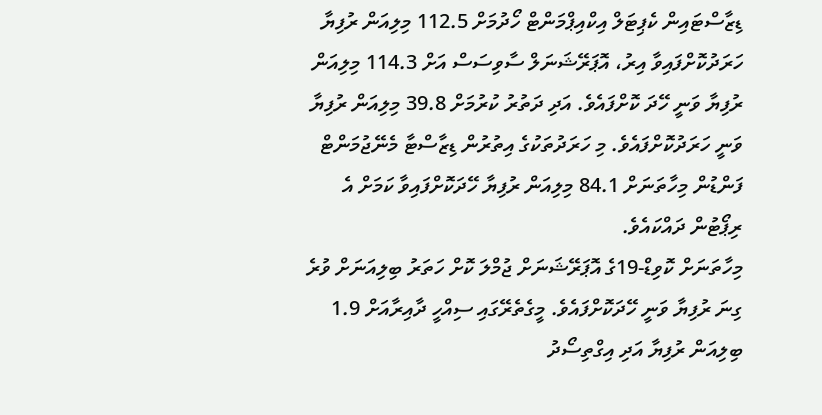ޑިޒާސްޓައިން ކެޕިޓަލް އިކްއިޕްމަންޓް ހޯދުމަށް 112.5 މިލިއަން ރުފިޔާ ހަރަދުކޮށްފައިވާ އިރު، އޮޕަރޭޝަނަލް ސާވިސަސް އަށް 114.3 މިލިއަން ރުފިޔާ ވަނީ ހޭދަ ކޮށްފައެވެ. އަދި ދަތުރު ކުރުމަށް 39.8 މިލިއަން ރުފިޔާ ވަނީ ހަރަދުކޮށްފައެވެ. މި ހަރަދުތަކުގެ އިތުރުން ޑިޒާސްޓާ މެނޭޖުމަންޓް ފަންޑުން މިހާތަނަށް 84.1 މިލިއަން ރުފިޔާ ހޭދަކޮށްފައިވާ ކަމަށް އެ ރިޕޯޓުން ދައްކައެވެ.
މިހާތަނަށް ކޮވިޑް-19ގެ އޮޕަރޭޝަނަށް ޖުމްލަ ކޮށް ހަތަރު ބިލިއަނަށް ވުރެ ގިނަ ރުފިޔާ ވަނީ ހޭދަކޮށްފައެވެ. މީގެތެރޭގައި ސިއްހީ ދާއިރާއަށް 1.9 ބިލިއަން ރުފިޔާ އަދި އިގްތިސޯދު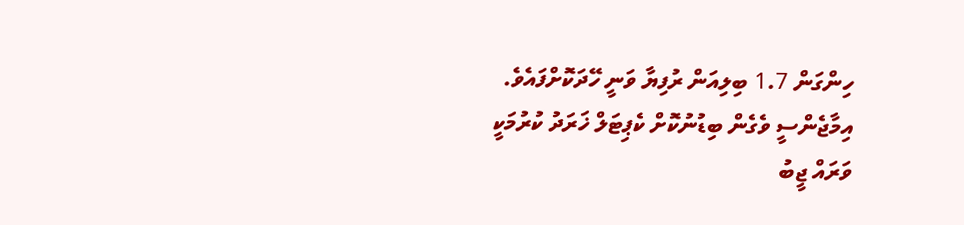ހިންގަން 1.7 ބިލިއަން ރުފިޔާ ވަނީ ހޭދަކޮށްފައެވެ.
އިމާޖެންސީ ވެގެން ބިޑުނުކޮށް ކެޕިޓަލް ޚަރަދު ކުރުމަކީ ވަރައް ޖީބު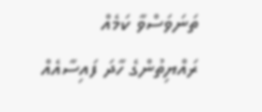ތަނަވަސްވާ ކަމެއް
ރައްޔިތުންގެ ހާދަ ފައިސާއެއް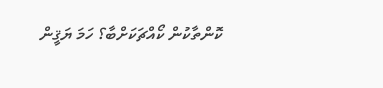ކޮންތާކުން ކޯއްޗަކަށްބާ؟ ހަމަ ޔަޤީން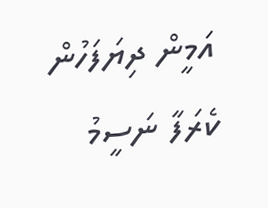އަމީން ދިޔަފަހުން ކެރަފާ ނަސީމު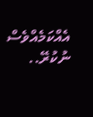އެއްކަމެއްވެސް ނުކުރޭ..